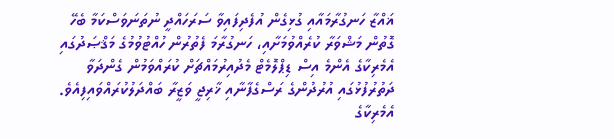ޣައްޒާ ހަނގުރާމައާއި ގުޅިގެން އުފެދިފައިވާ ސަރަހައްދީ ނުތަނަވަސްކަމާ ބެހޭ ގޮތުން މަޝްވަރާ ކުރެއްވުމަށާއި، ހަނގުރާމަ ފެތުރުން ހުއްޓުވުމުގެ މަޤްޞަދުގައި އެމެރިކާގެ އެންމެ އިސް ޑިޕްލޮމެޓް މެދުއިރުމައްޗަށް ކުރައްވަމުން ގެންދަވާ ދަތުރުފުޅުގައި އުރުދުންގެ ރަސްގެފާނާއި ޚާރިޖީ ވަޒީރާ ބައްދަލުކުރައްވައިފިއެވެ.
އެމެރިކާގެ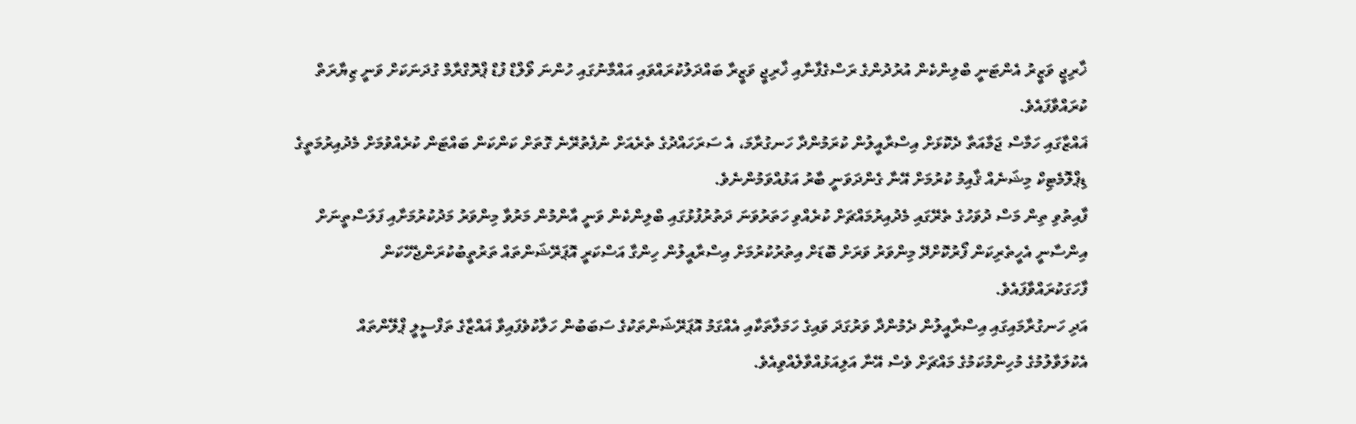ޚާރިޖީ ވަޒީރު އެންޓަނީ ބްލިންކެން އުރުދުންގެ ރަސްގެފާނާއި ޚާރިޖީ ވަޒީރާ ބައްދަލުކުރައްވައި އައްމާނުގައި ހުންނަ ވޯލްޑް ފުޑް ޕްރޮގްރާމް ގުދަނަކަށް ވަނީ ޒިޔާރަތް ކުރައްވާފައެވެ.
ޣައްޒާގައި ހަމާސް ޖަމާއަތާ ދެކޮޅަށް އިސްރާއީލުން ކުރަމުންދާ ހަނގުރާމަ، އެ ސަރަހައްދުގެ ތެރެއަށް ނުފެތުރޭނެ ގޮތަށް ކަންކަން ބައްޓަން ކުރެއްވުމަށް މެދުއިރުމަތީގެ ޑިޕްލޮމެޓިކް މިޝަނެއް ޤާއިމު ކުރުމަށް އޭނާ ގެންދަވަނީ ބާރު އަޅުއްވަމުންނެވެ.
ފާއިތުވި ތިން މަސް ދުވަހުގެ ތެރޭގައި މެދުއިރުމައްޗަށް ކުރެއްވި ހަތަރުވަނަ ދަތުރުފުޅުގައި ބްލިންކެން ވަނީ އާންމުން މަރުވާ މިންވަރު މަދުކުރުމަށާއި ފަލަސްތީނަށް އިންސާނީ އެހީތެރިކަން ފޯރުކޮށްދޭ މިންވަރު ވަރަށް ބޮޑަށް އިތުރުކުރުމަށް އިސްރާއީލުން ހިންގާ އަސްކަރީ އޮޕަރޭޝަންތައް ތަރުތީބުކުރަންޖެހޭކަން ފާހަގަކުރައްވާފައެވެ.
އަދި ހަނގުރާމައިގައި އިސްރާއީލުން ދެމުންދާ ވަރުގަދަ ވައިގެ ހަމަލާތަކާއި އެއްގަމު އޮޕަރޭޝަންތަކުގެ ސަބަބުން ހަލާކުވެފައިވާ ޣައްޒާގެ ތަފްސީލީ ޕްލޭންތައް އެކުލަވާލުމުގެ މުހިންމުކަމުގެ މައްޗަށް ވެސް އޭނާ އަލިއަޅުއްވާލެއްވިއެވެ.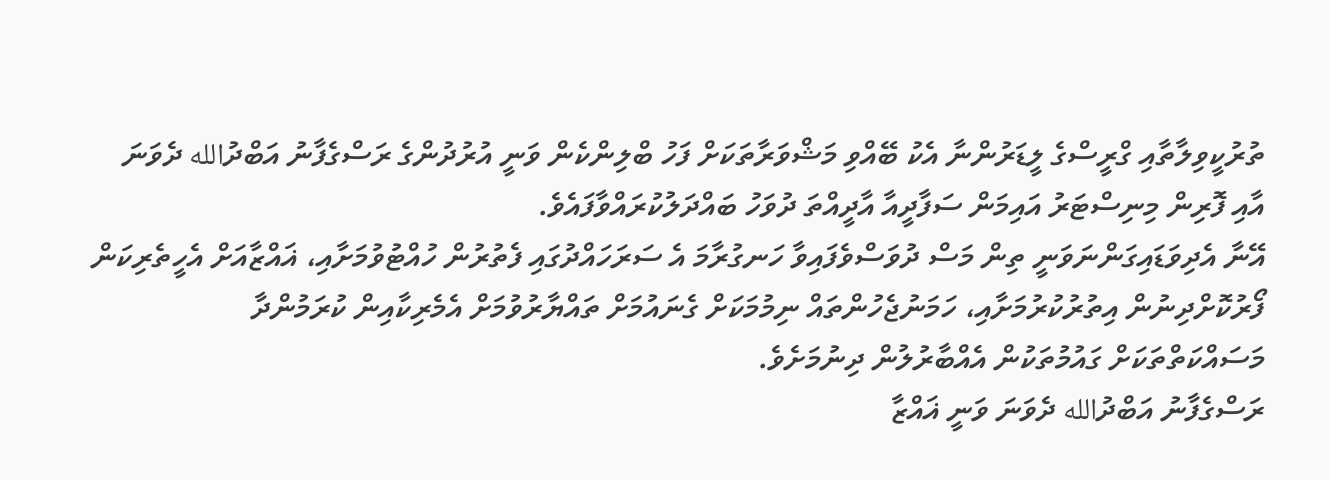ތުރުކީވިލާތާއި ގްރީސްގެ ލީޑަރުންނާ އެކު ބޭއްވި މަޝްވަރާތަކަށް ފަހު ބްލިންކެން ވަނީ އުރުދުންގެ ރަސްގެފާނު އަބްދުالله ދެވަނަ އާއި ފޮރިން މިނިސްޓަރު އައިމަން ސަފާދީއާ އާދީއްތަ ދުވަހު ބައްދަލުކުރައްވާފައެވެ.
އޭނާ އެދިވަޑައިގަންނަވަނީ ތިން މަސް ދުވަސްވެފައިވާ ހަނގުރާމަ އެ ސަރަހައްދުގައި ފެތުރުން ހުއްޓުވުމަށާއި، ޣައްޒާއަށް އެހީތެރިކަން ފޯރުކޮށްދިނުން އިތުރުކުރުމަށާއި، ހަމަނުޖެހުންތައް ނިމުމަކަށް ގެނައުމަށް ތައްޔާރުވުމަށް އެމެރިކާއިން ކުރަމުންދާ މަސައްކަތްތަކަށް ގައުމުތަކުން އެއްބާރުލުން ދިނުމަށެވެ.
ރަސްގެފާނު އަބްދުالله ދެވަނަ ވަނީ ޣައްޒާ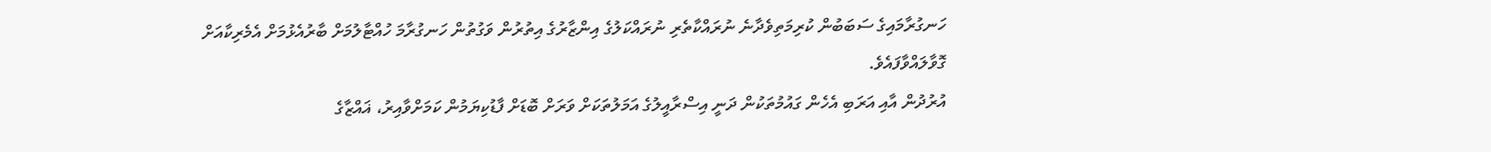ހަނގުރާމައިގެ ސަބަބުން ކުރިމަތިވެދާނެ ނުރައްކާތެރި ނުރައްކަލުގެ އިންޒާރުގެ އިތުރުން ވަގުތުން ހަނގުރާމަ ހުއްޓާލުމަށް ބާރުއެޅުމަށް އެމެރިކާއަށް ގޮވާލައްވާފައެވެ.
އުރުދުން އާއި އަރަބި އެހެން ގައުމުތަކުން ދަނީ އިސްރާއީލުގެ އަމަލުތަކަށް ވަރަށް ބޮޑަށް ފާޑުކިޔަމުން ކަމަށްވާއިރު، ޣައްޒާގެ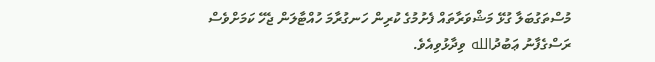މުސްތަގުބަލާ ގުޅޭ މަޝްވަރާތައް ފެށުމުގެ ކުރިން ހަނގުރާމަ ހުއްޓާލަން ޖެހޭ ކަމަށްވެސް ރަސްގެފާނު ޢަބުދުالله ވިދާޅުވިއެވެ.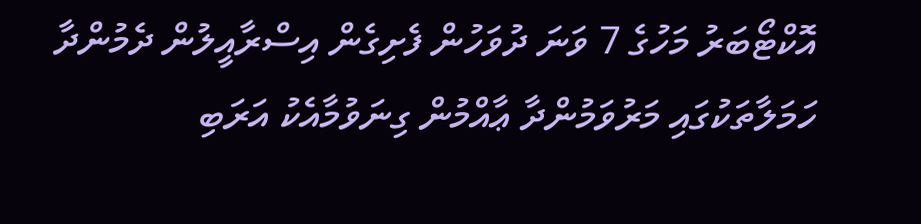އޮކްޓޯބަރު މަހުގެ 7 ވަނަ ދުވަހުން ފެށިގެން އިސްރާއީލުން ދެމުންދާ ހަމަލާތަކުގައި މަރުވަމުންދާ ޢާއްމުން ގިނަވުމާއެކު އަރަބި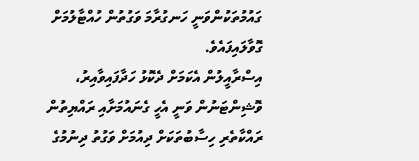ގައުމުތަކުންވަނީ ހަނގުރާމަ ވަގުތުން ހުއްޓާލުމަށް ގޮވާލައިފައެވެ.
އިސްރާއީލުން އެކަމަށް ދެކޮޅު ހަދާފައިވާއިރު، ވޮޝިންޓަނުން ވަނީ އެހީ ގެނައުމަށާއި ރައްޔިތުން ރައްކާތެރި ހިސާބުތަކަށް ދިއުމަށް ވަގުތު ދިނުމުގެ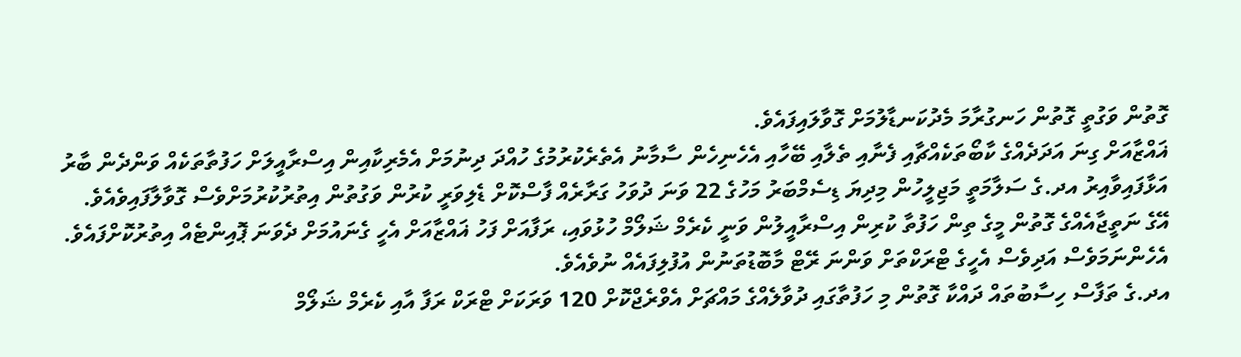ގޮތުން ވަގުތީ ގޮތުން ހަނގުރާމަ މެދުކަނޑާލުމަށް ގޮވާލައިފައެވެ.
ޣައްޒާއަށް ގިނަ އަދަދެއްގެ ކާބޯތަކެއްޗާއި ފެނާއި ތެލާއި ބޭހާއި އެހެނިހެން ސާމާނު އެތެރެކުރުމުގެ ހުއްދަ ދިނުމަށް އެމެރިކާއިން އިސްރާއީލަށް ހަފުތާތަކެއް ވަންދެން ބާރު އަޅާފައިވާއިރު އދ.ގެ ސަލާމަތީ މަޖިލީހުން މިދިޔަ ޑިސެމްބަރު މަހުގެ 22 ވަނަ ދުވަހު ގަރާރެއް ފާސްކޮށް ޑެލިވަރީ ކުރުން ވަގުތުން އިތުރުކުރުމަށްވެސް ގޮވާލާފައިވެއެވެ.
އޭގެ ނަތީޖާއެއްގެ ގޮތުން މީގެ ތިން ހަފުތާ ކުރިން އިސްރާއީލުން ވަނީ ކެރެމް ޝަލޯމް ހުޅުވައި، ރަފާއަށް ފަހު ޣައްޒާއަށް އެހީ ގެނައުމަށް ދެވަނަ ޕޮއިންޓެއް އިތުރުކޮށްފައެވެ. އެހެންނަމަވެސް އަދިވެސް އެހީގެ ޓްރަކްތަށް ވަންނަ ރޭޓް މާބޮޑުތަނުން އުފުލިފައެއް ނުވެއެވެ.
އދ.ގެ ތަފާސް ހިސާބުތައް ދައްކާ ގޮތުން މި ހަފުތާގައި ދުވާލެއްގެ މައްޗަށް އެވްރެޖްކޮށް 120 ވަރަކަށް ޓްރަކް ރަފާ އާއި ކެރެމް ޝަލޯމް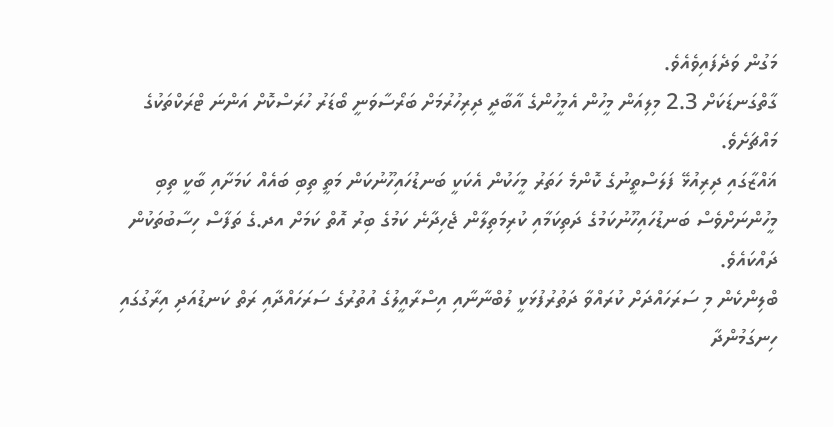މަގުން ވަދެފައިވެއެވެ.
ގާތްގަނޑަކަށް 2.3 މިލިއަން މީހުން އެމީހުންގެ އާބާދީ ދިރިހުރުމަށް ބަރޯސާވަނީ ބޯޑަރު ހުރަސްކޮށް އަންނަ ޓްރަކްތަކުގެ މައްޗަށެވެ.
ޣައްޒާގައި ދިރިއުޅޭ ފަލަސްތީނުގެ ކޮންމެ ހަތަރު މީހަކުން އެކަކީ ބަނޑުހައިހޫނުކަން މަތީ ތިބި ބައެއް ކަމަށާއި ބާކީ ތިބި މީހުންނަށްވެސް ބަނޑުހައިހޫނުކަމުގެ ދަތިކަމާއި ކުރިމަތިލާން ޖެހިދާނެ ކަމުގެ ބިރު އޮތް ކަމަށް އދ.ގެ ތަފާސް ހިސާބުތަކުން ދައްކައެވެ.
ބްލިންކެން މި ސަރަހައްދަށް ކުރައްވާ ދަތުރުފުޅަކީ ލުބްނާނާއި އިސްރާއީލުގެ އުތުރުގެ ސަރަހައްދާއި ރަތް ކަނޑުއަދި އިރާގުގައި ހިނގަމުންދާ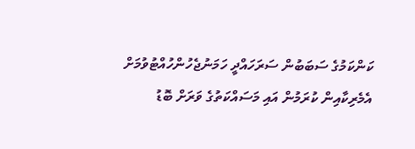ކަންކަމުގެ ސަބަބުން ސަރަހައްދީ ހަމަނުޖެހުންހުއްޓުވުމަށް އެމެރިކާއިން ކުރަމުން އައި މަސައްކަތުގެ ވަރަށް ބޮޑު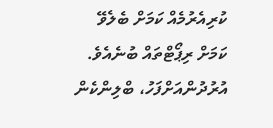ކުރިއެރުމެއް ކަމަށް ބެލެވޭ ކަމަށް ރިޕޯޓްތައް ބުނެއެވެ.
އުރުދުންއަށްފަހު، ބްލިންކެން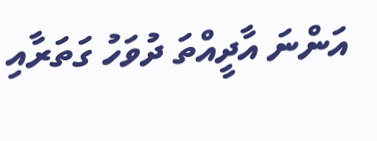އަންނަ އާދީއްތަ ދުވަހު ގަތަރާއި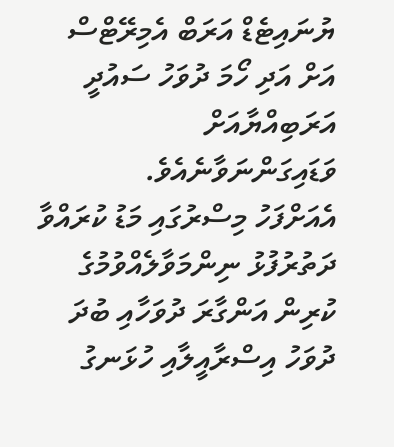ޔުނައިޓެޑް އަރަބް އެމިރޭޓްސް އަށް އަދި ހޯމަ ދުވަހު ސައުދީ އަރަބިއްޔާއަށް ވަޑައިގަންނަވާނެއެވެ.
އެއަށްފަހު މިސްރުގައި މަޑު ކުރައްވާ ދަތުރުފުޅު ނިންމަވާލެއްވުމުގެ ކުރިން އަންގާރަ ދުވަހާއި ބުދަ ދުވަހު އިސްރާއީލާއި ހުޅަނގު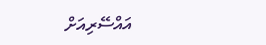އައްސޭރިއަށް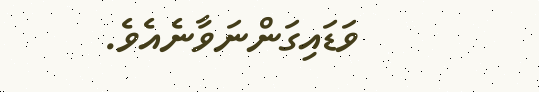ވަޑައިގަންނަވާނެއެވެ.